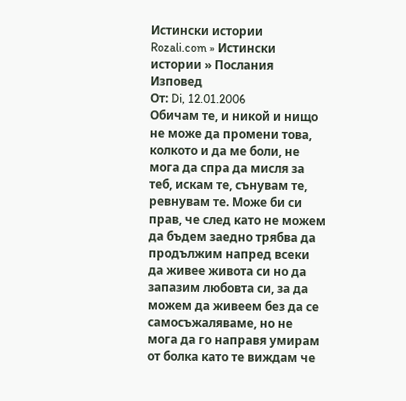Истински истории
Rozali.com » Истински истории » Послания
Изповед
От: Di, 12.01.2006
Обичам те, и никой и нищо не може да промени това, колкото и да ме боли, не мога да спра да мисля за теб, искам те, сънувам те, ревнувам те. Може би си прав, че след като не можем да бъдем заедно трябва да продължим напред всеки да живее живота си но да запазим любовта си, за да можем да живеем без да се самосъжаляваме, но не мога да го направя умирам от болка като те виждам че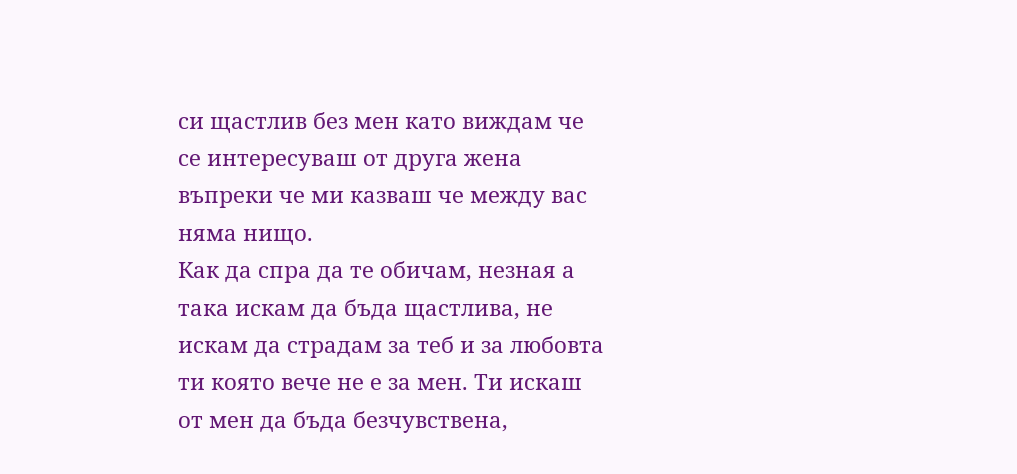си щастлив без мен като виждам че се интересуваш от друга жена въпреки че ми казваш че между вас няма нищо.
Как да спра да те обичам, незная а така искам да бъда щастлива, не искам да страдам за теб и за любовта ти която вече не е за мен. Ти искаш от мен да бъда безчувствена,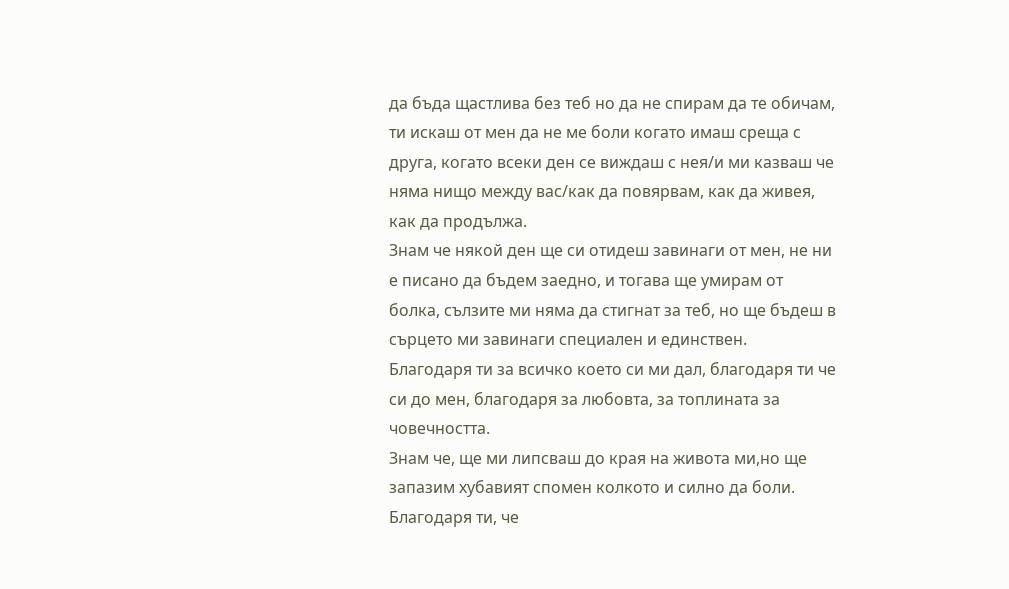да бъда щастлива без теб но да не спирам да те обичам, ти искаш от мен да не ме боли когато имаш среща с друга, когато всеки ден се виждаш с нея/и ми казваш че няма нищо между вас/как да повярвам, как да живея, как да продължа.
Знам че някой ден ще си отидеш завинаги от мен, не ни е писано да бъдем заедно, и тогава ще умирам от болка, сълзите ми няма да стигнат за теб, но ще бъдеш в сърцето ми завинаги специален и единствен.
Благодаря ти за всичко което си ми дал, благодаря ти че си до мен, благодаря за любовта, за топлината за човечността.
Знам че, ще ми липсваш до края на живота ми,но ще запазим хубавият спомен колкото и силно да боли.
Благодаря ти, че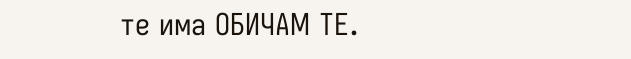те има ОБИЧАМ ТЕ.